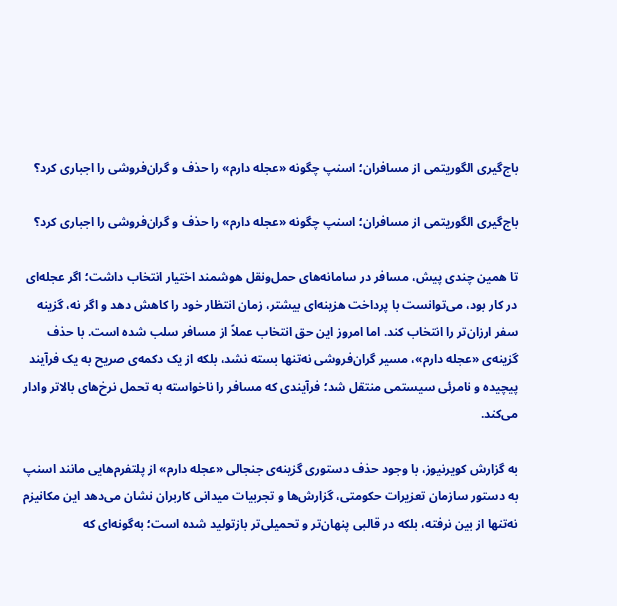باج‌گیری الگوریتمی از مسافران؛ اسنپ چگونه «عجله دارم» را حذف و گران‌فروشی را اجباری کرد؟

باج‌گیری الگوریتمی از مسافران؛ اسنپ چگونه «عجله دارم» را حذف و گران‌فروشی را اجباری کرد؟

تا همین چندی پیش، مسافر در سامانه‌های حمل‌ونقل هوشمند اختیار انتخاب داشت؛ اگر عجله‌ای در کار بود، می‌توانست با پرداخت هزینه‌ای بیشتر، زمان انتظار خود را کاهش دهد و اگر نه، گزینه سفر ارزان‌تر را انتخاب کند. اما امروز این حق انتخاب عملاً از مسافر سلب شده است. با حذف گزینه‌ی «عجله دارم»، مسیر گران‌فروشی نه‌تنها بسته نشد، بلکه از یک دکمه‌ی صریح به یک فرآیند پیچیده و نامرئی سیستمی منتقل شد؛ فرآیندی که مسافر را ناخواسته به تحمل نرخ‌های بالاتر وادار می‌کند.

به گزارش کویرنیوز، با وجود حذف دستوری گزینه‌ی جنجالی «عجله دارم» از پلتفرم‌هایی مانند اسنپ به دستور سازمان تعزیرات حکومتی، گزارش‌ها و تجربیات میدانی کاربران نشان می‌دهد این مکانیزم نه‌تنها از بین نرفته، بلکه در قالبی پنهان‌تر و تحمیلی‌تر بازتولید شده است؛ به‌گونه‌ای که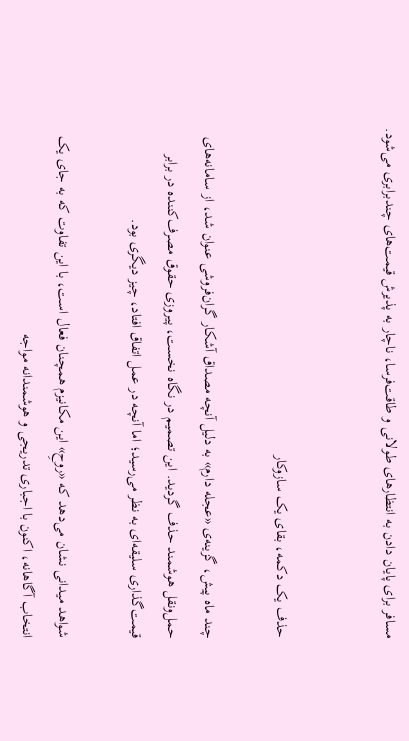مسافر برای پایان دادن به انتظارهای طولانی و طاقت‌فرسا، ناچار به پذیرش قیمت‌های چندبرابری می‌شود.


حذف یک دکمه، بقای یک سازوکار

چند ماه پیش، گزینه‌ی «عجله دارم» به دلیل آنچه مصداق آشکار گران‌فروشی عنوان شد، از سامانه‌های حمل‌ونقل هوشمند حذف گردید. این تصمیم در نگاه نخست، پیروزی حقوق مصرف‌کننده در برابر قیمت‌گذاری سلیقه‌ای به نظر می‌رسید؛ اما آنچه در عمل اتفاق افتاد، چیز دیگری بود.

شواهد میدانی نشان می‌دهد که «روحِ» این مکانیزم همچنان فعال است، با این تفاوت که به جای یک انتخاب آگاهانه، اکنون با اجباری تدریجی و هوشمندانه مواجه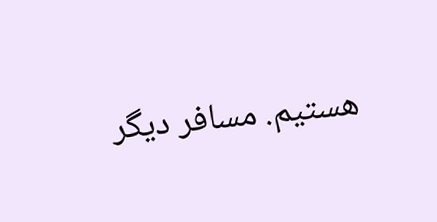هستیم. مسافر دیگر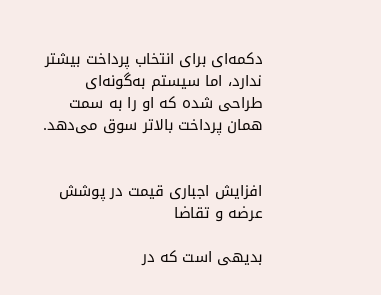دکمه‌ای برای انتخاب پرداخت بیشتر ندارد، اما سیستم به‌گونه‌ای طراحی شده که او را به سمت همان پرداخت بالاتر سوق می‌دهد.


افزایش اجباری قیمت در پوشش عرضه و تقاضا

بدیهی است که در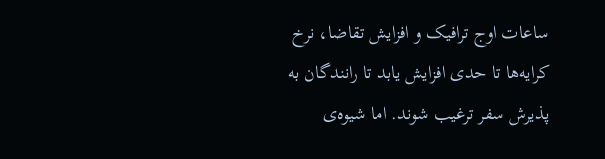ساعات اوج ترافیک و افزایش تقاضا، نرخ کرایه‌ها تا حدی افزایش یابد تا رانندگان به پذیرش سفر ترغیب شوند. اما شیوه‌ی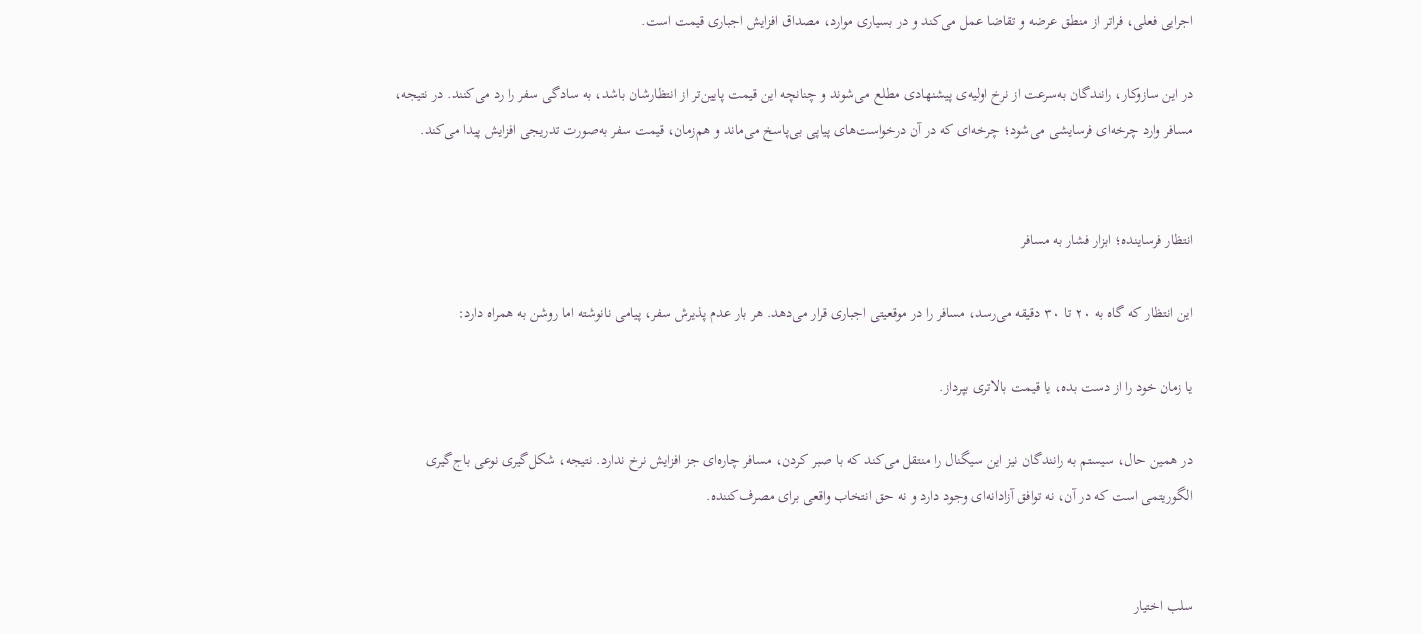اجرایی فعلی، فراتر از منطق عرضه و تقاضا عمل می‌کند و در بسیاری موارد، مصداق افزایش اجباری قیمت است.

در این سازوکار، رانندگان به‌سرعت از نرخ اولیه‌ی پیشنهادی مطلع می‌شوند و چنانچه این قیمت پایین‌تر از انتظارشان باشد، به سادگی سفر را رد می‌کنند. در نتیجه، مسافر وارد چرخه‌ای فرسایشی می‌شود؛ چرخه‌ای که در آن درخواست‌های پیاپی بی‌پاسخ می‌ماند و هم‌زمان، قیمت سفر به‌صورت تدریجی افزایش پیدا می‌کند.


انتظار فرساینده؛ ابزار فشار به مسافر

این انتظار که گاه به ۲۰ تا ۳۰ دقیقه می‌رسد، مسافر را در موقعیتی اجباری قرار می‌دهد. هر بار عدم پذیرش سفر، پیامی نانوشته اما روشن به همراه دارد:

یا زمان خود را از دست بده، یا قیمت بالاتری بپرداز.

در همین حال، سیستم به رانندگان نیز این سیگنال را منتقل می‌کند که با صبر کردن، مسافر چاره‌ای جز افزایش نرخ ندارد. نتیجه، شکل‌گیری نوعی باج‌گیری الگوریتمی است که در آن، نه توافق آزادانه‌ای وجود دارد و نه حق انتخاب واقعی برای مصرف‌کننده.


سلب اختیار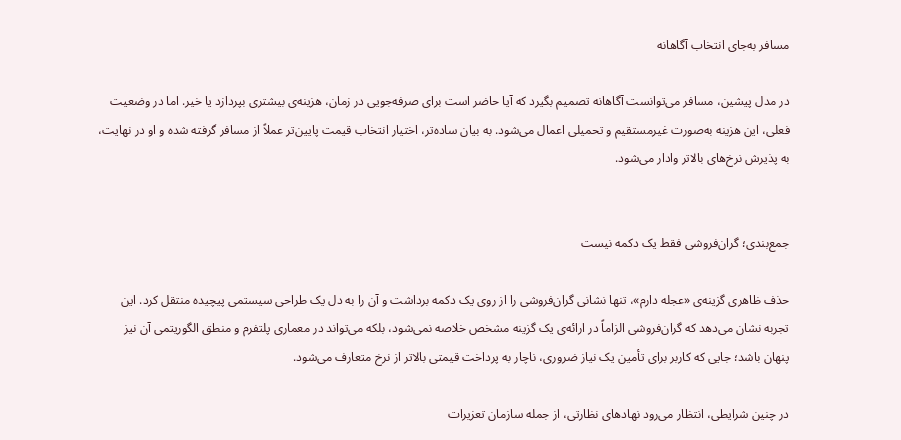مسافر به‌جای انتخاب آگاهانه

در مدل پیشین، مسافر می‌توانست آگاهانه تصمیم بگیرد که آیا حاضر است برای صرفه‌جویی در زمان، هزینه‌ی بیشتری بپردازد یا خیر. اما در وضعیت فعلی، این هزینه به‌صورت غیرمستقیم و تحمیلی اعمال می‌شود. به بیان ساده‌تر، اختیار انتخاب قیمت پایین‌تر عملاً از مسافر گرفته شده و او در نهایت، به پذیرش نرخ‌های بالاتر وادار می‌شود.


جمع‌بندی؛ گران‌فروشی فقط یک دکمه نیست

حذف ظاهری گزینه‌ی «عجله دارم»، تنها نشانی گران‌فروشی را از روی یک دکمه برداشت و آن را به دل یک طراحی سیستمی پیچیده منتقل کرد. این تجربه نشان می‌دهد که گران‌فروشی الزاماً در ارائه‌ی یک گزینه مشخص خلاصه نمی‌شود، بلکه می‌تواند در معماری پلتفرم و منطق الگوریتمی آن نیز پنهان باشد؛ جایی که کاربر برای تأمین یک نیاز ضروری، ناچار به پرداخت قیمتی بالاتر از نرخ متعارف می‌شود.

در چنین شرایطی، انتظار می‌رود نهادهای نظارتی، از جمله سازمان تعزیرات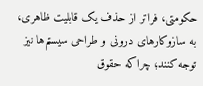حکومتی، فراتر از حذف یک قابلیت ظاهری، به سازوکارهای درونی و طراحی سیستم‌ها نیز توجه کنند؛ چراکه حقوق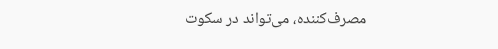مصرف‌کننده، می‌تواند در سکوت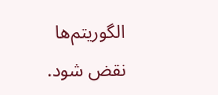الگوریتم‌ها نقض شود.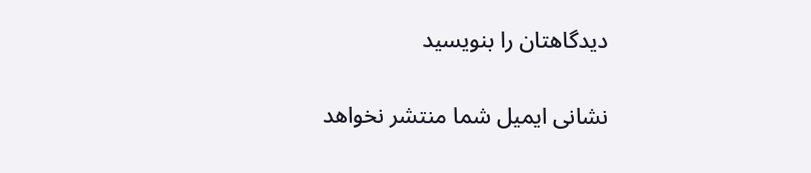دیدگاهتان را بنویسید

نشانی ایمیل شما منتشر نخواهد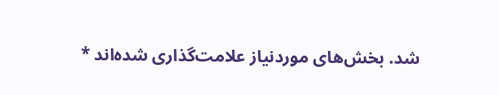شد. بخش‌های موردنیاز علامت‌گذاری شده‌اند *